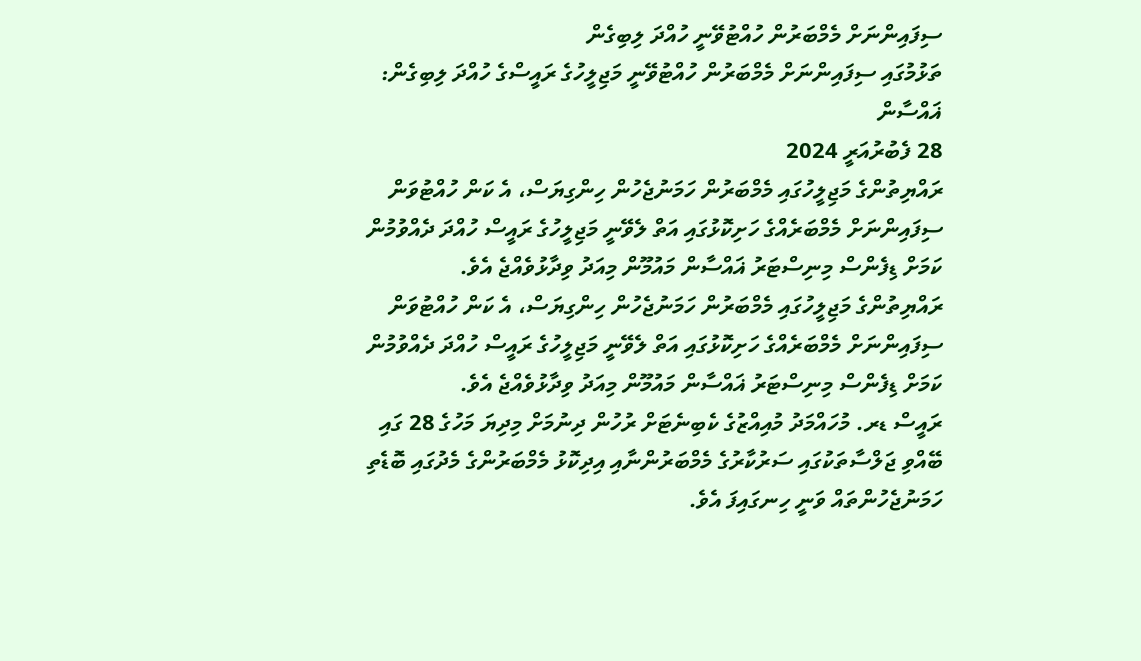ސިފައިންނަށް މެމްބަރުން ހުއްޓުވޭނީ ހުއްދަ ލިބިގެން
ތަޅުމުގައި ސިފައިންނަށް މެމްބަރުން ހުއްޓުވޭނީ މަޖިލީހުގެ ރައީސްގެ ހުއްދަ ލިބިގެން: ޣައްސާން
28 ފެބުރުއަރީ 2024
ރައްޔިތުންގެ މަޖިލީހުގައި މެމްބަރުން ހަމަނުޖެހުން ހިންގިޔަސް، އެ ކަން ހުއްޓުވަން ސިފައިންނަށް މެމްބަރެއްގެ ހަށިކޮޅުގައި އަތް ލެވޭނީ މަޖިލީހުގެ ރައީސް ހުއްދަ ދެއްވުމުން ކަމަށް ޑިފެންސް މިނިސްޓަރު ޣައްސާން މައުމޫން މިއަދު ވިދާޅުވެއްޖެ އެވެ.
ރައްޔިތުންގެ މަޖިލީހުގައި މެމްބަރުން ހަމަނުޖެހުން ހިންގިޔަސް، އެ ކަން ހުއްޓުވަން ސިފައިންނަށް މެމްބަރެއްގެ ހަށިކޮޅުގައި އަތް ލެވޭނީ މަޖިލީހުގެ ރައީސް ހުއްދަ ދެއްވުމުން ކަމަށް ޑިފެންސް މިނިސްޓަރު ޣައްސާން މައުމޫން މިއަދު ވިދާޅުވެއްޖެ އެވެ.
ރައީސް ޑރ. މުހައްމަދު މުއިއްޒުގެ ކެބިނެޓަށް ރުހުން ދިނުމަށް މިދިޔަ މަހުގެ 28 ގައި ބޭއްވި ޖަލްސާތަކުގައި ސަރުކާރުގެ މެމްބަރުންނާއި އިދިކޮޅު މެމްބަރުންގެ މެދުގައި ބޮޑެތި ހަމަނުޖެހުންތައް ވަނީ ހިނގައިފަ އެވެ.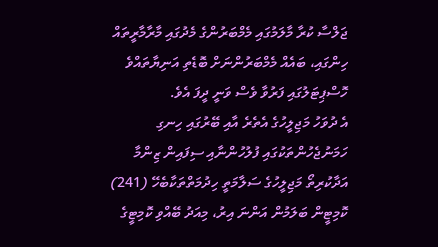ޖަލްސާ ކުރާ މާލަމުގައި މެމްބަރުންގެ މެދުގައި މާރާމާރީތައް ހިންގައި، ބައެއް މެމްބަރުންނަށް ބޮޑެތި އަނިޔާތައްވެ ހޮސްޕިޓަލުގައި ފަރުވާ ވެސް ވަނީ ދީފަ އެވެ.
އެ ދުވަހު މަޖިލީހުގެ އެތެރެ އާއި ބޭރުގައި ހިނގި ހަމަނުޖެހުންތަކުގައި ފުލުހުންނާއި ސިފައިން ޒިންމާ އަދާކުރިތޯ މަޖިލީހުގެ ސަލާމަތީ ހިދުމަތްތަކާބެހޭ (241) ކޮމިޓީން ބަލަމުން އަންނަ އިރު، މިއަދު ބޭއްވި ކޮމިޓީގެ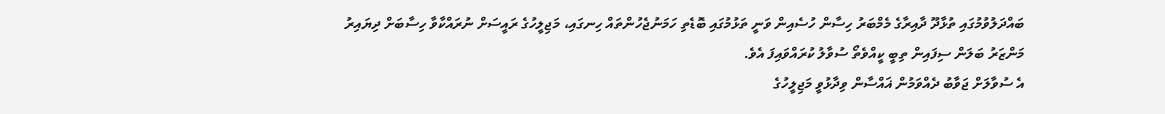ބައްދަލުވުމުގައި ތުޅާދޫ ދާއިރާގެ މެމްބަރު ހިސާން ހުސެއިން ވަނީ ތަޅުމުގައި ބޮޑެތި ހަމަނުޖެހުންތައް ހިނގައި، މަޖިލީހުގެ ރައީސަށް ނުރައްކާވާ ހިސާބަށް ދިޔައިރު މަންޒަރު ބަލަން ސިފައިން ތިބީ ކީއްވެތޯ ސުވާލު ކުރައްވައިފަ އެވެ.
އެ ސުވާލަށް ޖަވާބު ދެއްވަމުން ޣައްސާން ވިދާޅުވީ މަޖިލީހުގެ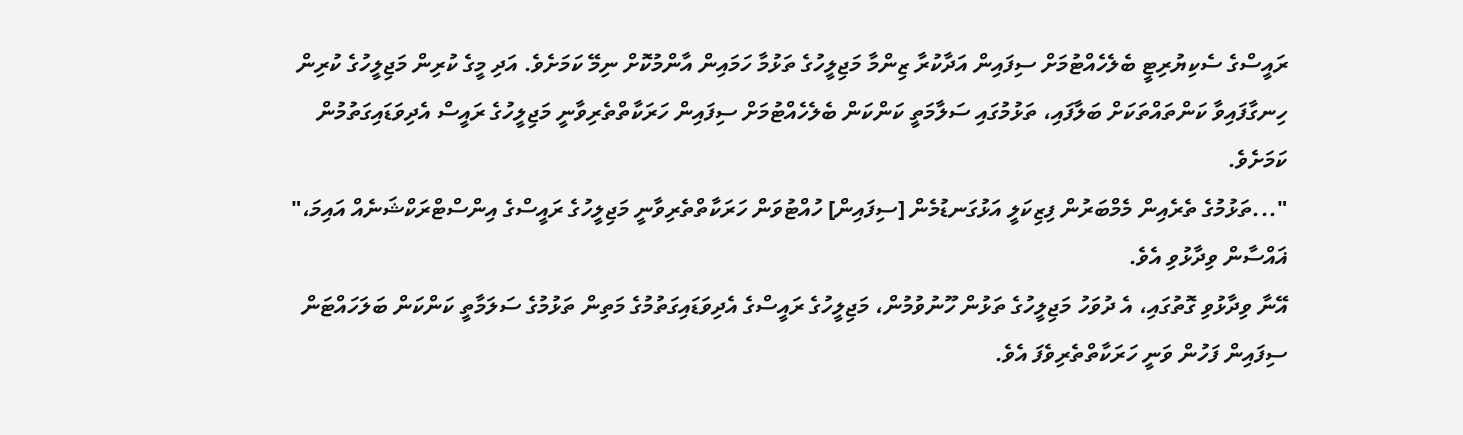ރައީސްގެ ސެކިޔުރިޓީ ބެލެހެއްޓުމަށް ސިފައިން އަދާކުރާ ޒިންމާ މަޖިލީހުގެ ތަޅުމާ ހަމައިން އާންމުކޮށް ނިމޭ ކަމަށެވެ. އަދި މީގެ ކުރިން މަޖިލީހުގެ ކުރިން ހިނގާފައިވާ ކަންތައްތަކަށް ބަލާފައި، ތަޅުމުގައި ސަލާމަތީ ކަންކަން ބެލެހެއްޓުމަށް ސިފައިން ހަރަކާތްތެރިވާނީ މަޖިލީހުގެ ރައީސް އެދިވަޑައިގަތުމުން ކަމަށެވެ.
"...ތަޅުމުގެ ތެރެއިން މެމްބަރުން ފިޒިކަލީ އަޅުގަނޑުމެން [ސިފައިން] ހުއްޓުވަން ހަރަކާތްތެރިވާނީ މަޖިލީހުގެ ރައީސްގެ އިންސްޓްރަކްޝަނެއް އައިމަ،" ޣައްސާން ވިދާޅުވި އެވެ.
އޭނާ ވިދާޅުވި ގޮތުގައި، އެ ދުވަހު މަޖިލީހުގެ ތަޅުން ހޫނުވުމުން، މަޖިލީހުގެ ރައީސްގެ އެދިވަޑައިގަތުމުގެ މަތިން ތަޅުމުގެ ސަލަމާތީ ކަންކަން ބަލަހައްޓަން ސިފައިން ފަހުން ވަނީ ހަރަކާތްތެރިވެފަ އެވެ.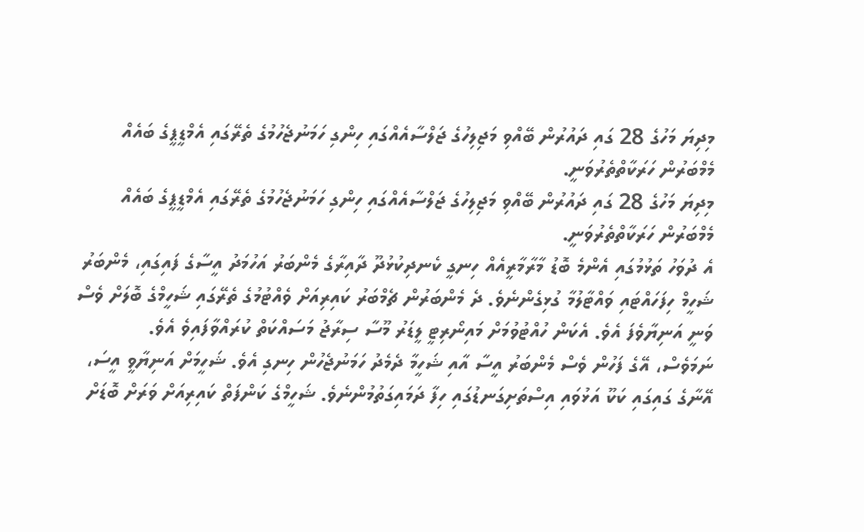މިދިޔަ މަހުގެ 28 ގައި ދައުރުން ބޭއްވި މަޖިލިހުގެ ޖަލްސާއެއްގައި ހިންގި ހަމަނުޖެހުމުގެ ތެރޭގައި އެމްޑީޕީގެ ބައެއް މެމްބަރުން ހަރަކާތްތެރުވަނީ.
މިދިޔަ މަހުގެ 28 ގައި ދައުރުން ބޭއްވި މަޖިލިހުގެ ޖަލްސާއެއްގައި ހިންގި ހަމަނުޖެހުމުގެ ތެރޭގައި އެމްޑީޕީގެ ބައެއް މެމްބަރުން ހަރަކާތްތެރުވަނީ.
އެ ދުވަހު ތަޅުމުގައި އެންމެ ބޮޑު މާރާމާރީއެއް ހިނގީ ކެނދިކުޅުދޫ ދާއިރާގެ މެންބަރު އަހުމަދު އީސާގެ ފައިގައި، މެންބަރު ޝަހީމް ހިފަހައްޓައި ވައްޓާލުމާ ގުޅިގެންނެވެ. ދެ މެންބަރުން ޗެމްބަރު ކައިރިއަށް ވެއްޓުމުގެ ތެރޭގައި ޝަހީމްގެ ބޮލަށް ވެސް ވަނީ އަނިޔާވެފަ އެވެ. އެކަން ހުއްޓުވުމަށް މައިނޯރިޓީ ލީޑަރު މޫސާ ސިރާޖު މަސައްކަތް ކުރައްވާފައިވެ އެވެ.
ނަމަވެސް، އޭގެ ފަހުން ވެސް މެންބަރު އީސާ އާއި ޝަހީމާ ދެމެދު ހަމަނުޖެހުން ހިނގި އެވެ. ޝަހީމަށް އަނިޔާވީ އީސަ، އޭނާގެ ގައިގައި ކަކޫ އަޅުވައި އިސްތަށިގަނޑުގައި ހިފާ ދަމައިގަތުމުންނެވެ. ޝަހީމްގެ ކަންފަތް ކައިރިއަށް ވަރަށް ބޮޑަށް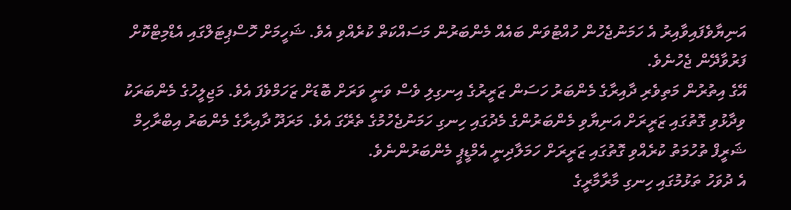އަނިޔާވެފައިވާއިރު އެ ހަމަނުޖެހުން ހުއްޓުވަން ބައެއް މެންބަރުން މަސައްކަތް ކުރެއްވި އެވެ. ޝަހީމަށް ހޮސްޕިޓަލްގައި އެޑްމިޓްކޮށް ފަރުވާދޭން ޖެހުނެވެ.
އޭގެ އިތުރުން މަތިވެރި ދާއިރާގެ މެންބަރު ހަސަން ޒަރީރުގެ އިނގިލި ވެސް ވަނީ ވަރަށް ބޮޑަށް ޒަހަމްވެފަ އެވެ. މަޖިލީހުގެ މެންބަރަކު ވިދާޅުވި ގޮތުގައި ޒަރީރަށް އަނިޔާވި މެންބަރުންގެ މެދުގައި ހިނގި ހަމަނުޖެހުމުގެ ތެރޭގަ އެވެ. މަރަދޫ ދާއިރާގެ މެންބަރު އިބްރާހިމް ޝަރީފް ތުހުމަތު ކުރެއްވި ގޮތުގައި ޒަރީރަށް ހަމަލާދިނީ އެމްޑީޕީ މެންބަރުންނެވެ.
އެ ދުވަހު ތަޅުމުގައި ހިނގި މާރާމާރީގެ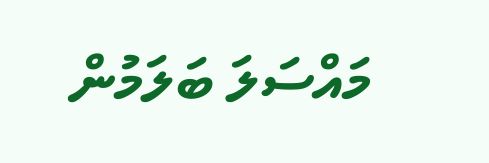މައްސަލަ ބަލަމުން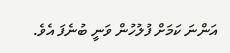އަންނަ ކަމަށް ފުލުހުން ވަނީ ބުނެފަ އެވެ.